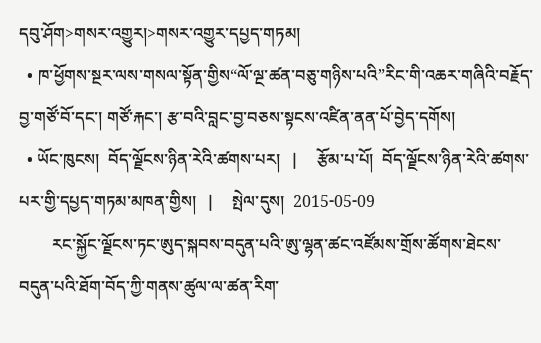དབུ་ཤོག>གསར་འགྱུར།>གསར་འགྱུར་དཔྱད་གཏམ།
  • ཁ་ཕྱོགས་སྔར་ལས་གསལ་སྟོན་གྱིས“ལོ་ལྔ་ཚན་བཅུ་གཉིས་པའི”རིང་གི་འཆར་གཞིའི་བརྗོད་བྱ་གཙོ་བོ་དང་། གཙོ་རྐང་། རྩ་བའི་བླང་བྱ་བཅས་སྟངས་འཛིན་ནན་པོ་བྱེད་དགོས།
  • ཡོང་ཁུངས།  བོད་ལྗོངས་ཉིན་རེའི་ཚགས་པར།   |     རྩོམ་པ་པོ།  བོད་ལྗོངས་ཉིན་རེའི་ཚགས་པར་གྱི་དཔྱད་གཏམ་མཁན་གྱིས།   |     སྤེལ་དུས།  2015-05-09
        རང་སྐྱོང་ལྗོངས་ཏང་ཨུད་སྐབས་བདུན་པའི་ཨུ་ལྷན་ཚང་འཛོམས་གྲོས་ཚོགས་ཐེངས་བདུན་པའི་ཐོག་བོད་ཀྱི་གནས་ཚུལ་ལ་ཚན་རིག་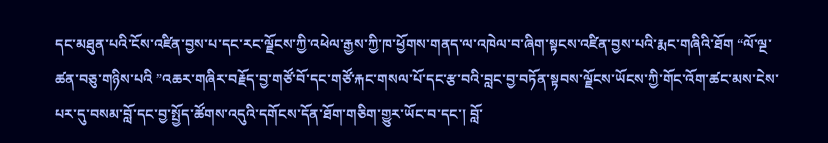དང་མཐུན་པའི་ངོས་འཛིན་བྱས་པ་དང་རང་ལྗོངས་ཀྱི་འཕེལ་རྒྱས་ཀྱི་ཁ་ཕྱོགས་གནད་ལ་འཁེལ་བ་ཞིག་སྟངས་འཛིན་བྱས་པའི་རྨང་གཞིའི་ཐོག “ལོ་ལྔ་ཚན་བཅུ་གཉིས་པའི ”འཆར་གཞིར་བརྗོད་བྱ་གཙོ་བོ་དང་གཙོ་རྐང་གསལ་པོ་དང་རྩ་བའི་བླང་བྱ་བཏོན་སྟབས་ལྗོངས་ཡོངས་ཀྱི་གོང་འོག་ཚང་མས་ངེས་པར་དུ་བསམ་བློ་དང་བྱ་སྤྱོད་ཚོགས་འདུའི་དགོངས་དོན་ཐོག་གཅིག་གྱུར་ཡོང་བ་དང་། བློ་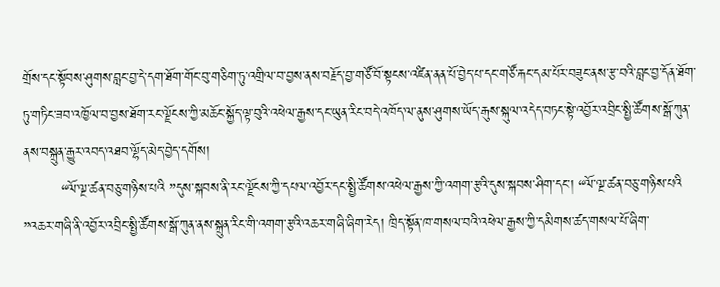གྲོས་དང་སྟོབས་ཤུགས་བླང་བྱ་དེ་དག་ཐོག་གོང་བུ་གཅིག་ཏུ་འགྲིལ་བ་བྱས་ནས་བརྗོད་བྱ་གཙོ་བོ་སྟངས་འཛིན་ནན་པོ་བྱེད་པ་དང་གཙོ་རྐང་དམ་པོར་བཟུང་ནས་རྩ་བའི་བླང་བྱ་དོན་ཐོག་ཏུ་གཏིང་ཟབ་འཁྱོལ་བ་བྱས་ཐོག་རང་ལྗོངས་ཀྱི་མཆོང་སྐྱོད་ལྟ་བུའི་འཕེལ་རྒྱས་དང་ཡུན་རིང་བདེ་འཁོད་ལ་ནུས་ཤུགས་ཡོད་རྒུས་སྐུལ་འདེད་བཏང་སྟེ་འབྱོར་འབྲིང་སྤྱི་ཚོགས་སྒོ་ཀུན་ནས་བསྐྲུན་རྒྱུར་འབད་འཐབ་ལྷོད་མེད་བྱེད་དགོས།
        “ལོ་ལྔ་ཚན་བཅུ་གཉིས་པའི ”དུས་སྐབས་ནི་རང་ལྗོངས་ཀྱི་དཔལ་འབྱོར་དང་སྤྱི་ཚོགས་འཕེལ་རྒྱས་ཀྱི་འགག་རྩའི་དུས་སྐབས་ཤིག་དང་། “ལོ་ལྔ་ཚན་བཅུ་གཉིས་པའི ”འཆར་གཞི་ནི་འབྱོར་འབྲིང་སྤྱི་ཚོགས་སྒོ་ཀུན་ནས་སྐྲུན་རིང་གི་འགག་རྩའི་འཆར་གཞི་ཞིག་རེད། ཁྲིད་སྟོན་ཁ་གསལ་བའི་འཕེལ་རྒྱས་ཀྱི་དམིགས་ཚད་གསལ་པོ་ཞིག་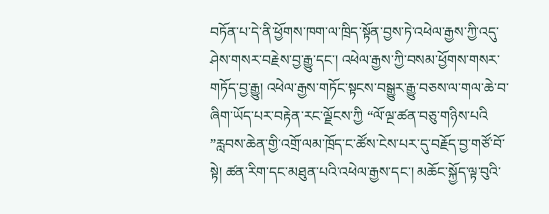བཏོན་པ་དེ་ནི་ཕྱོགས་ཁག་ལ་ཁྲིད་སྟོན་བྱས་ཏེ་འཕེལ་རྒྱས་ཀྱི་འདུ་ཤེས་གསར་བརྗེས་བྱ་རྒྱུ་དང་། འཕེལ་རྒྱས་ཀྱི་བསམ་ཕྱོགས་གསར་གཏོད་བྱ་རྒྱུ། འཕེལ་རྒྱས་གཏོང་སྟངས་བསྒྱུར་རྒྱུ་བཅས་ལ་གལ་ཆེ་བ་ཞིག་ཡོད་པར་བརྟེན་རང་ལྗོངས་ཀྱི “ལོ་ལྔ་ཚན་བཅུ་གཉིས་པའི ”རླབས་ཆེན་གྱི་འགྲོ་ལམ་ཁྲོད་ང་ཚོས་ངེས་པར་དུ་བརྗོད་བྱ་གཙོ་བོ་སྟེ། ཚན་རིག་དང་མཐུན་པའི་འཕེལ་རྒྱས་དང་། མཆོང་སྐྱོད་ལྟ་བུའི་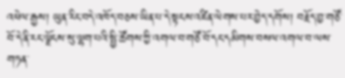འཕེལ་རྒྱས། ཡུན་རིང་བདེ་འཁོད་བཅས་ཡིན་པ་དེ་སྟངས་འཛིན་ལེགས་པར་བྱེད་དགོས། བརྗོད་བྱ་གཙོ་བོ་དེ་ནི་རང་ལྗོངས་སུ་ལྷག་པའི་སྤྱི་ཚོགས་ཀྱི་འགལ་བ་གཙོ་བོ་དང་དམིགས་བསལ་འགལ་བ་ལས་གཏན་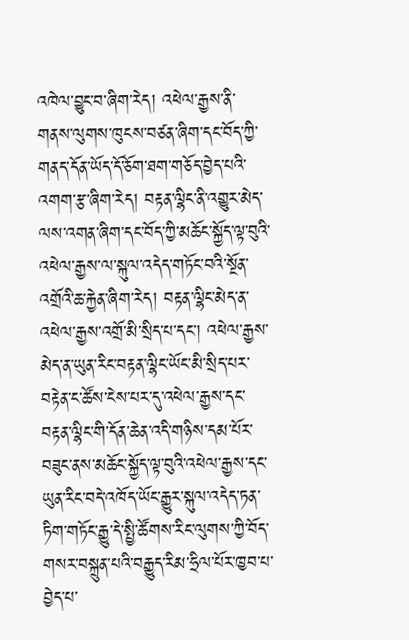འཁེལ་བྱུང་བ་ཞིག་རེད། འཕེལ་རྒྱས་ནི་གནས་ལུགས་ཁུངས་བཙན་ཞིག་དང་བོད་ཀྱི་གནད་དོན་ཡོད་དོ་ཅོག་ཐག་གཅོད་བྱེད་པའི་འགག་རྩ་ཞིག་རེད། བརྟན་ལྷིང་ནི་འགྱུར་མེད་ལས་འགན་ཞིག་དང་བོད་ཀྱི་མཆོང་སྐྱོད་ལྟ་བུའི་འཕེལ་རྒྱས་ལ་སྐུལ་འདེད་གཏོང་བའི་སྔོན་འགྲོའི་ཆ་རྐྱེན་ཞིག་རེད། བརྟན་ལྷིང་མེད་ན་འཕེལ་རྒྱས་འགྲོ་མི་སྲིད་པ་དང་། འཕེལ་རྒྱས་མེད་ན་ཡུན་རིང་བརྟན་ལྷིང་ཡོང་མི་སྲིད་པར་བརྟེན་ང་ཚོས་ངེས་པར་དུ་འཕེལ་རྒྱས་དང་བརྟན་ལྷིང་གི་དོན་ཆེན་འདི་གཉིས་དམ་པོར་བཟུང་ནས་མཆོང་སྐྱོད་ལྟ་བུའི་འཕེལ་རྒྱས་དང་ཡུན་རིང་བདེ་འཁོད་ཡོང་རྒྱུར་སྐུལ་འདེད་ཏན་ཏིག་གཏོང་རྒྱུ་དེ་སྤྱི་ཚོགས་རིང་ལུགས་ཀྱི་བོད་གསར་བསྐྲུན་པའི་བརྒྱུད་རིམ་ཧྲིལ་པོར་ཁྱབ་པ་བྱེད་པ་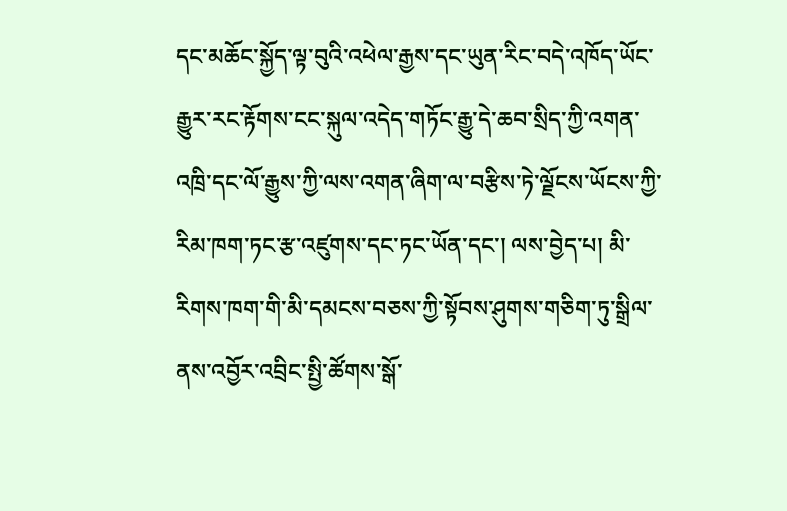དང་མཆོང་སྐྱོད་ལྟ་བུའི་འཕེལ་རྒྱས་དང་ཡུན་རིང་བདེ་འཁོད་ཡོང་རྒྱུར་རང་རྟོགས་ངང་སྐུལ་འདེད་གཏོང་རྒྱུ་དེ་ཆབ་སྲིད་ཀྱི་འགན་འཁྲི་དང་ལོ་རྒྱུས་ཀྱི་ལས་འགན་ཞིག་ལ་བརྩིས་ཏེ་ལྗོངས་ཡོངས་ཀྱི་རིམ་ཁག་ཏང་རྩ་འཛུགས་དང་ཏང་ཡོན་དང་། ལས་བྱེད་པ། མི་རིགས་ཁག་གི་མི་དམངས་བཅས་ཀྱི་སྟོབས་ཤུགས་གཅིག་ཏུ་སྒྲིལ་ནས་འབྱོར་འབྲིང་སྤྱི་ཚོགས་སྒོ་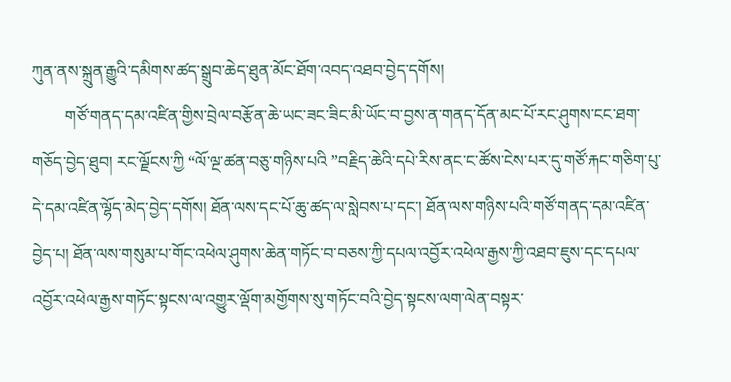ཀུན་ནས་སྐྲུན་རྒྱུའི་དམིགས་ཚད་སྒྲུབ་ཆེད་ཐུན་མོང་ཐོག་འབད་འཐབ་བྱེད་དགོས།
        གཙོ་གནད་དམ་འཛིན་གྱིས་བྲེལ་བརྩོན་ཆེ་ཡང་ཟང་ཟིང་མི་ཡོང་བ་བྱས་ན་གནད་དོན་མང་པོ་རང་ཤུགས་ངང་ཐག་གཅོད་བྱེད་ཐུབ། རང་ལྗོངས་ཀྱི “ལོ་ལྔ་ཚན་བཅུ་གཉིས་པའི ”བརྗིད་ཆེའི་དཔེ་རིས་ནང་ང་ཚོས་ངེས་པར་དུ་གཙོ་རྐང་གཅིག་པུ་དེ་དམ་འཛིན་ལྷོད་མེད་བྱེད་དགོས། ཐོན་ལས་དང་པོ་ཆུ་ཚད་ལ་སླེབས་པ་དང་། ཐོན་ལས་གཉིས་པའི་གཙོ་གནད་དམ་འཛིན་བྱེད་པ། ཐོན་ལས་གསུམ་པ་གོང་འཕེལ་ཤུགས་ཆེན་གཏོང་བ་བཅས་ཀྱི་དཔལ་འབྱོར་འཕེལ་རྒྱས་ཀྱི་འཐབ་ཇུས་དང་དཔལ་འབྱོར་འཕེལ་རྒྱས་གཏོང་སྟངས་ལ་འགྱུར་ལྡོག་མགྱོགས་སུ་གཏོང་བའི་བྱེད་སྟངས་ལག་ལེན་བསྟར་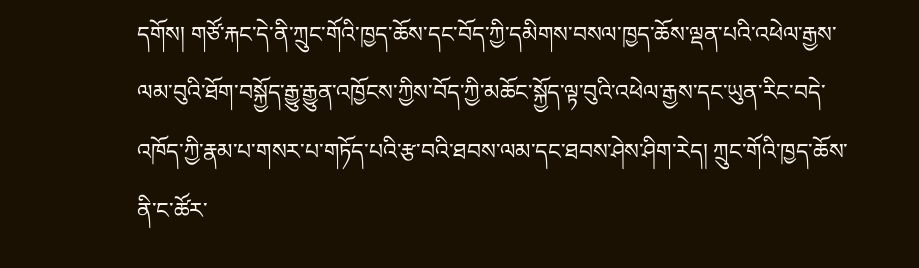དགོས། གཙོ་རྐང་དེ་ནི་ཀྲུང་གོའི་ཁྱད་ཆོས་དང་བོད་ཀྱི་དམིགས་བསལ་ཁྱད་ཆོས་ལྡན་པའི་འཕེལ་རྒྱས་ལམ་བུའི་ཐོག་བསྐྱོད་རྒྱུ་རྒྱུན་འཁྱོངས་ཀྱིས་བོད་ཀྱི་མཆོང་སྐྱོད་ལྟ་བུའི་འཕེལ་རྒྱས་དང་ཡུན་རིང་བདེ་འཁོད་ཀྱི་རྣམ་པ་གསར་པ་གཏོད་པའི་རྩ་བའི་ཐབས་ལམ་དང་ཐབས་ཤེས་ཤིག་རེད། ཀྲུང་གོའི་ཁྱད་ཆོས་ནི་ང་ཚོར་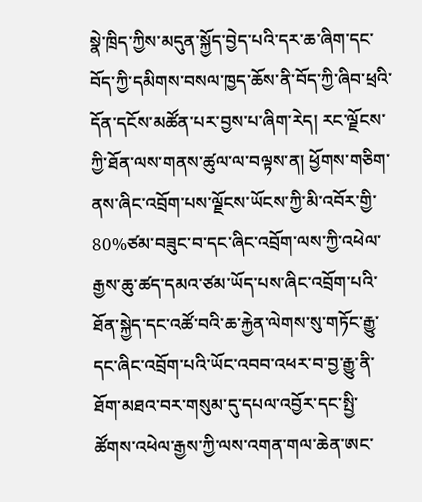སྣེ་ཁྲིད་ཀྱིས་མདུན་སྐྱོད་བྱེད་པའི་དར་ཆ་ཞིག་དང་བོད་ཀྱི་དམིགས་བསལ་ཁྱད་ཆོས་ནི་བོད་ཀྱི་ཞིབ་ཕྲའི་དོན་དངོས་མཚོན་པར་བྱས་པ་ཞིག་རེད། རང་ལྗོངས་ཀྱི་ཐོན་ལས་གནས་ཚུལ་ལ་བལྟས་ན། ཕྱོགས་གཅིག་ནས་ཞིང་འབྲོག་པས་ལྗོངས་ཡོངས་ཀྱི་མི་འབོར་གྱི་80%ཙམ་བཟུང་བ་དང་ཞིང་འབྲོག་ལས་ཀྱི་འཕེལ་རྒྱས་ཆུ་ཚད་དམའ་ཙམ་ཡོད་པས་ཞིང་འབྲོག་པའི་ཐོན་སྐྱེད་དང་འཚོ་བའི་ཆ་རྐྱེན་ལེགས་སུ་གཏོང་རྒྱུ་དང་ཞིང་འབྲོག་པའི་ཡོང་འབབ་འཕར་བ་བྱ་རྒྱུ་ནི་ཐོག་མཐའ་བར་གསུམ་དུ་དཔལ་འབྱོར་དང་སྤྱི་ཚོགས་འཕེལ་རྒྱས་ཀྱི་ལས་འགན་གལ་ཆེན་ཨང་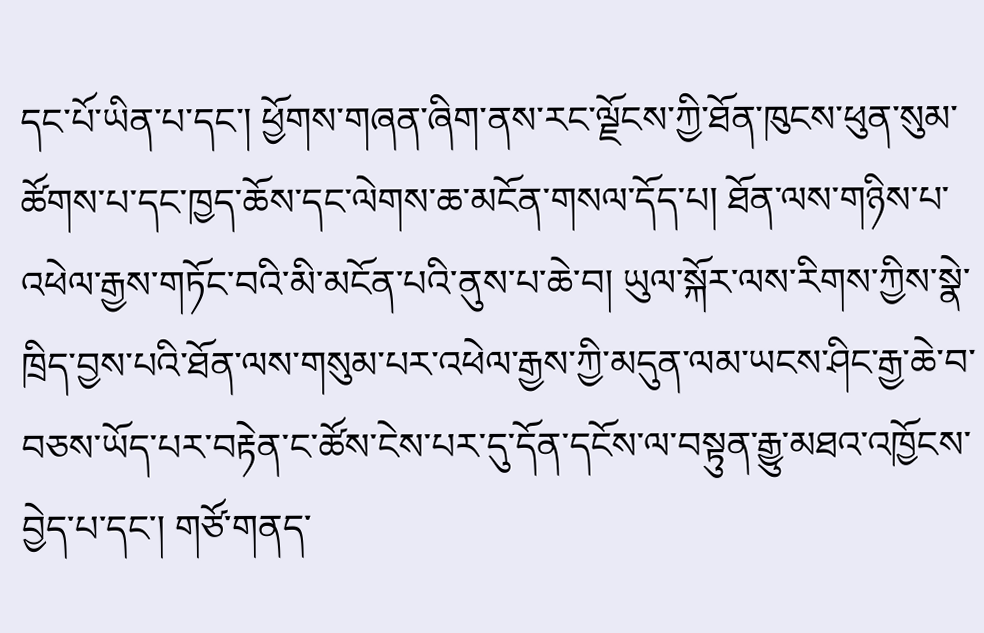དང་པོ་ཡིན་པ་དང་། ཕྱོགས་གཞན་ཞིག་ནས་རང་ལྗོངས་ཀྱི་ཐོན་ཁུངས་ཕུན་སུམ་ཚོགས་པ་དང་ཁྱད་ཆོས་དང་ལེགས་ཆ་མངོན་གསལ་དོད་པ། ཐོན་ལས་གཉིས་པ་འཕེལ་རྒྱས་གཏོང་བའི་མི་མངོན་པའི་ནུས་པ་ཆེ་བ། ཡུལ་སྐོར་ལས་རིགས་ཀྱིས་སྣེ་ཁྲིད་བྱས་པའི་ཐོན་ལས་གསུམ་པར་འཕེལ་རྒྱས་ཀྱི་མདུན་ལམ་ཡངས་ཤིང་རྒྱ་ཆེ་བ་བཅས་ཡོད་པར་བརྟེན་ང་ཚོས་ངེས་པར་དུ་དོན་དངོས་ལ་བསྟུན་རྒྱུ་མཐའ་འཁྱོངས་བྱེད་པ་དང་། གཙོ་གནད་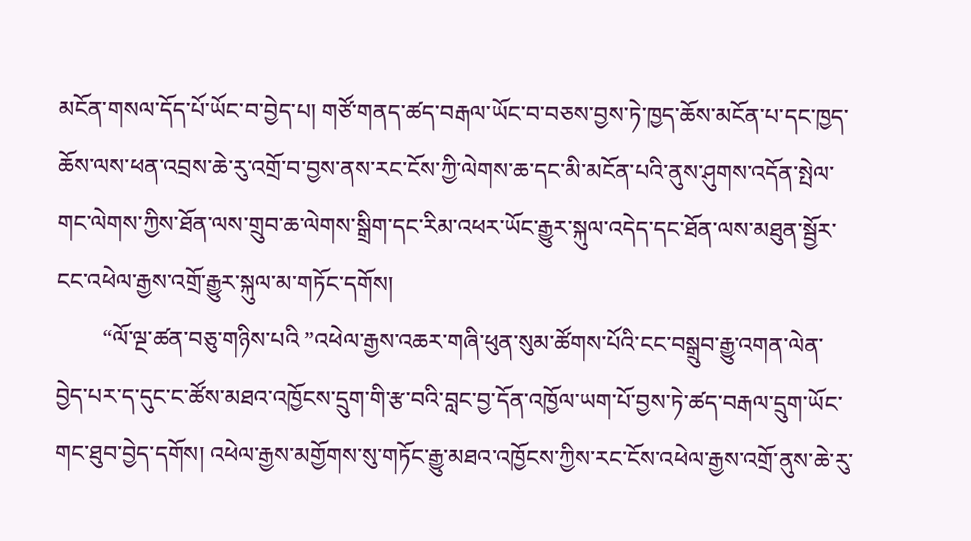མངོན་གསལ་དོད་པོ་ཡོང་བ་བྱེད་པ། གཙོ་གནད་ཚད་བརྒལ་ཡོང་བ་བཅས་བྱས་ཏེ་ཁྱད་ཆོས་མངོན་པ་དང་ཁྱད་ཆོས་ལས་ཕན་འབྲས་ཆེ་རུ་འགྲོ་བ་བྱས་ནས་རང་ངོས་ཀྱི་ལེགས་ཆ་དང་མི་མངོན་པའི་ནུས་ཤུགས་འདོན་སྤེལ་གང་ལེགས་ཀྱིས་ཐོན་ལས་གྲུབ་ཆ་ལེགས་སྒྲིག་དང་རིམ་འཕར་ཡོང་རྒྱུར་སྐུལ་འདེད་དང་ཐོན་ལས་མཐུན་སྦྱོར་ངང་འཕེལ་རྒྱས་འགྲོ་རྒྱུར་སྐུལ་མ་གཏོང་དགོས།
        “ལོ་ལྔ་ཚན་བཅུ་གཉིས་པའི ”འཕེལ་རྒྱས་འཆར་གཞི་ཕུན་སུམ་ཚོགས་པོའི་ངང་བསྒྲུབ་རྒྱུ་འགན་ལེན་བྱེད་པར་ད་དུང་ང་ཚོས་མཐའ་འཁྱོངས་དྲུག་གི་རྩ་བའི་བླང་བྱ་དོན་འཁྱོལ་ཡག་པོ་བྱས་ཏེ་ཚད་བརྒལ་དྲུག་ཡོང་གང་ཐུབ་བྱེད་དགོས། འཕེལ་རྒྱས་མགྱོགས་སུ་གཏོང་རྒྱུ་མཐའ་འཁྱོངས་ཀྱིས་རང་ངོས་འཕེལ་རྒྱས་འགྲོ་ནུས་ཆེ་རུ་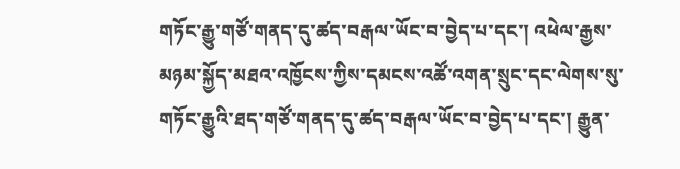གཏོང་རྒྱུ་གཙོ་གནད་དུ་ཚད་བརྒལ་ཡོང་བ་བྱེད་པ་དང་། འཕེལ་རྒྱས་མཉམ་སྐྱོད་མཐའ་འཁྱོངས་ཀྱིས་དམངས་འཚོ་འགན་སྲུང་དང་ལེགས་སུ་གཏོང་རྒྱུའི་ཐད་གཙོ་གནད་དུ་ཚད་བརྒལ་ཡོང་བ་བྱེད་པ་དང་། རྒྱུན་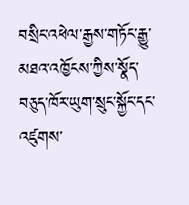བསྲིང་འཕེལ་རྒྱས་གཏོང་རྒྱུ་མཐའ་འཁྱོངས་ཀྱིས་སྣོད་བཅུད་ཁོར་ཡུག་སྲུང་སྐྱོང་དང་འཛུགས་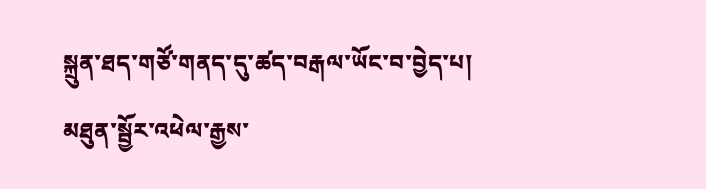སྐྲུན་ཐད་གཙོ་གནད་དུ་ཚད་བརྒལ་ཡོང་བ་བྱེད་པ། མཐུན་སྦྱོར་འཕེལ་རྒྱས་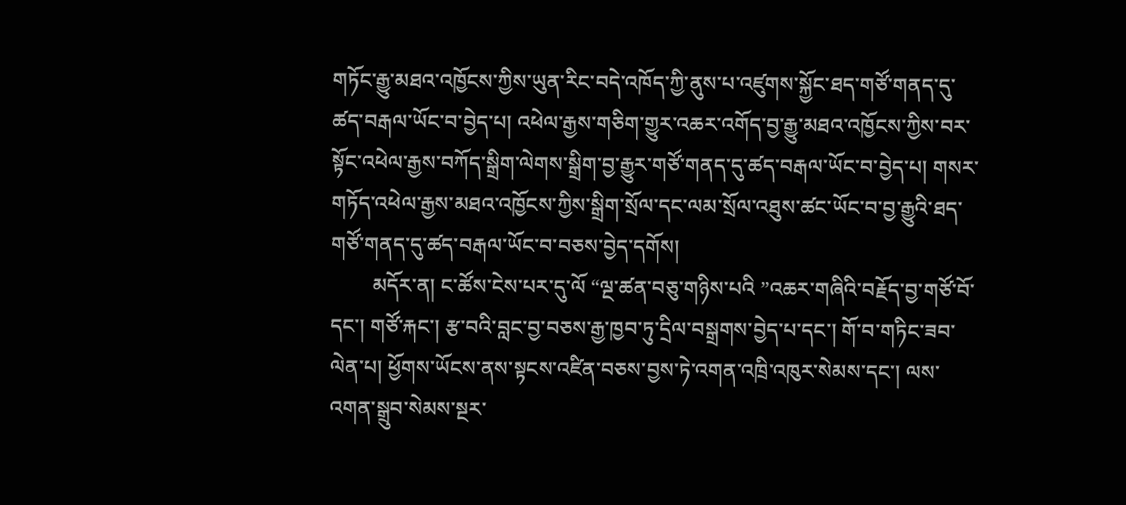གཏོང་རྒྱུ་མཐའ་འཁྱོངས་ཀྱིས་ཡུན་རིང་བདེ་འཁོད་ཀྱི་ནུས་པ་འཛུགས་སྐྱོང་ཐད་གཙོ་གནད་དུ་ཚད་བརྒལ་ཡོང་བ་བྱེད་པ། འཕེལ་རྒྱས་གཅིག་གྱུར་འཆར་འགོད་བྱ་རྒྱུ་མཐའ་འཁྱོངས་ཀྱིས་བར་སྟོང་འཕེལ་རྒྱས་བཀོད་སྒྲིག་ལེགས་སྒྲིག་བྱ་རྒྱུར་གཙོ་གནད་དུ་ཚད་བརྒལ་ཡོང་བ་བྱེད་པ། གསར་གཏོད་འཕེལ་རྒྱས་མཐའ་འཁྱོངས་ཀྱིས་སྒྲིག་སྲོལ་དང་ལམ་སྲོལ་འཐུས་ཚང་ཡོང་བ་བྱ་རྒྱུའི་ཐད་གཙོ་གནད་དུ་ཚད་བརྒལ་ཡོང་བ་བཅས་བྱེད་དགོས།
        མདོར་ན། ང་ཚོས་ངེས་པར་དུ་ལོ “ལྔ་ཚན་བཅུ་གཉིས་པའི ”འཆར་གཞིའི་བརྗོད་བྱ་གཙོ་བོ་དང་། གཙོ་རྐང་། རྩ་བའི་བླང་བྱ་བཅས་རྒྱ་ཁྱབ་ཏུ་དྲིལ་བསྒྲགས་བྱེད་པ་དང་། གོ་བ་གཏིང་ཟབ་ལེན་པ། ཕྱོགས་ཡོངས་ནས་སྟངས་འཛིན་བཅས་བྱས་ཏེ་འགན་འཁྲི་འཁུར་སེམས་དང་། ལས་འགན་སྒྲུབ་སེམས་སྔར་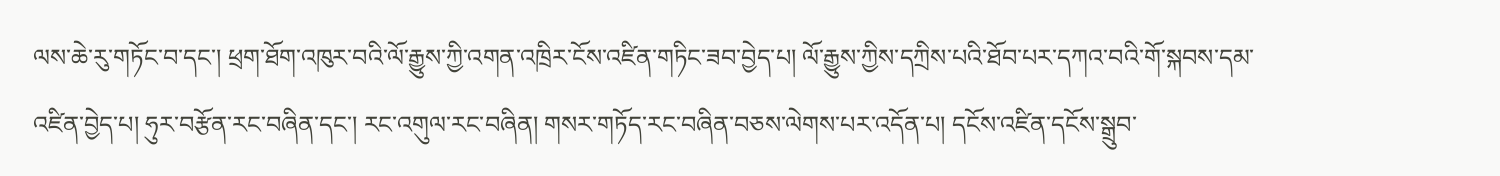ལས་ཆེ་རུ་གཏོང་བ་དང་། ཕྲག་ཐོག་འཁུར་བའི་ལོ་རྒྱུས་ཀྱི་འགན་འཁྲིར་ངོས་འཛིན་གཏིང་ཟབ་བྱེད་པ། ལོ་རྒྱུས་ཀྱིས་དཀྲིས་པའི་ཐོབ་པར་དཀའ་བའི་གོ་སྐབས་དམ་འཛིན་བྱེད་པ། ཧུར་བརྩོན་རང་བཞིན་དང་། རང་འགུལ་རང་བཞིན། གསར་གཏོད་རང་བཞིན་བཅས་ལེགས་པར་འདོན་པ། དངོས་འཛིན་དངོས་སྒྲུབ་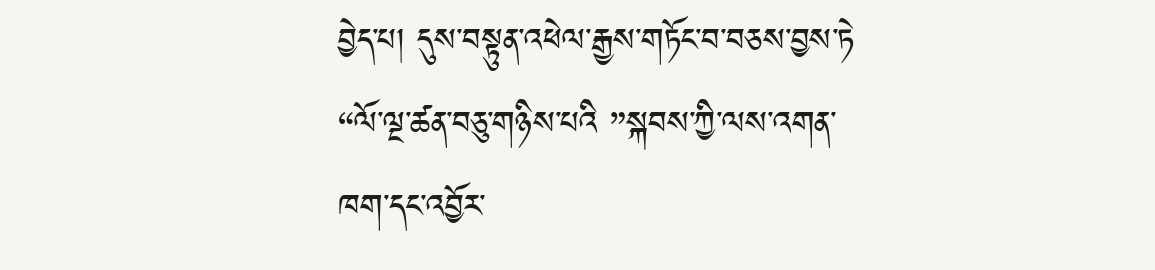བྱེད་པ། དུས་བསྟུན་འཕེལ་རྒྱས་གཏོང་བ་བཅས་བྱས་ཏེ “ལོ་ལྔ་ཚན་བཅུ་གཉིས་པའི ”སྐབས་ཀྱི་ལས་འགན་ཁག་དང་འབྱོར་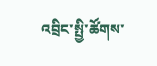འབྲིང་སྤྱི་ཚོགས་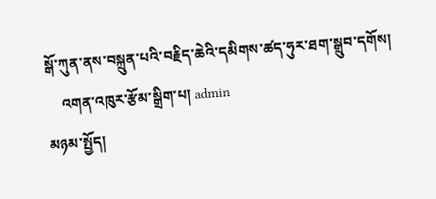སྒོ་ཀུན་ནས་བསྐྲུན་པའི་བརྗིད་ཆེའི་དམིགས་ཚད་ཧུར་ཐག་སྒྲུབ་དགོས།
    འགན་འཁུར་རྩོམ་སྒྲིག་པ། admin
མཉམ་སྤྱོད།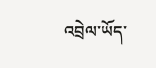འབྲེལ་ཡོད་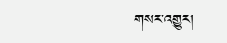གསར་འགྱུར།